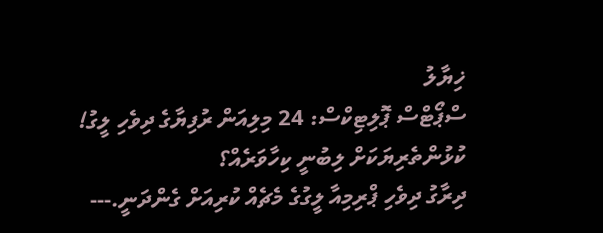ޚިޔާލު
ސްޕޯޓްސް ޕޮލިޓިކްސް: 24 މިލިއަން ރުފިޔާގެ ދިވެހި ލީގު! ކުޅުންތެރިޔަކަށް ލިބުނީ ކިހާވަރެއް؟
ދިރާގު ދިވެހި ޕްރިމިއާ ލީގުގެ މެޗެއް ކުރިއަށް ގެންދަނީ.---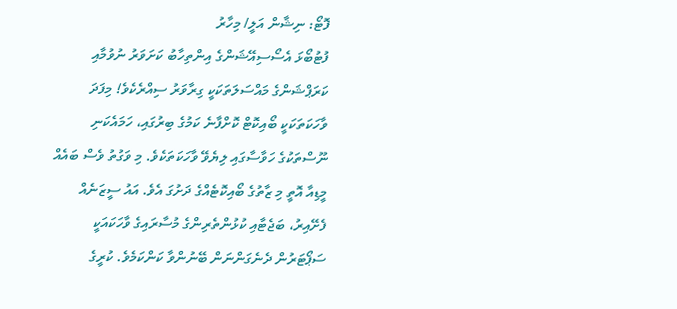ފޮޓޯ: ނިޝާން އަލީ/ މިހާރު
ފުޓުބޯޅަ އެސޯސިއޭޝަންގެ އިންތިހާބު ކަށަވަރު ނުވުމާއި ކަރަޕްޝަންގެ މައްސަލަތަކަކީ ގިރާވަރު ސިއްރެކެވެ! މިފަދަ ވާހަކަތަކަކީ ބޯއިކޮޓް ކޮށްފާނެ ކަމުގެ ބިރުގައި، ހަމައެކަނި ނޫސްތަކުގެ ހަވާސާގައި ލިޔެވޭ ވާހަކަތަކެވެ. މި ވަގުތު ވެސް ބައެއް މީޑިއާ އޮތީ މި ޒާތުގެ ބޯއިކޮޓެއްގެ ދަށުގަ އެވެ. އައު ސީޒަނެއް ފެށޭއިރު، ބަޖެޓާއި ކުޅުންތެރިންގެ މުސާރައިގެ ވާހަކައަކީ ސަޕޯޓަރުން ދެނެގަންނަން ބޭނުންވާ ކަންކަމެވެ. ކުރީގެ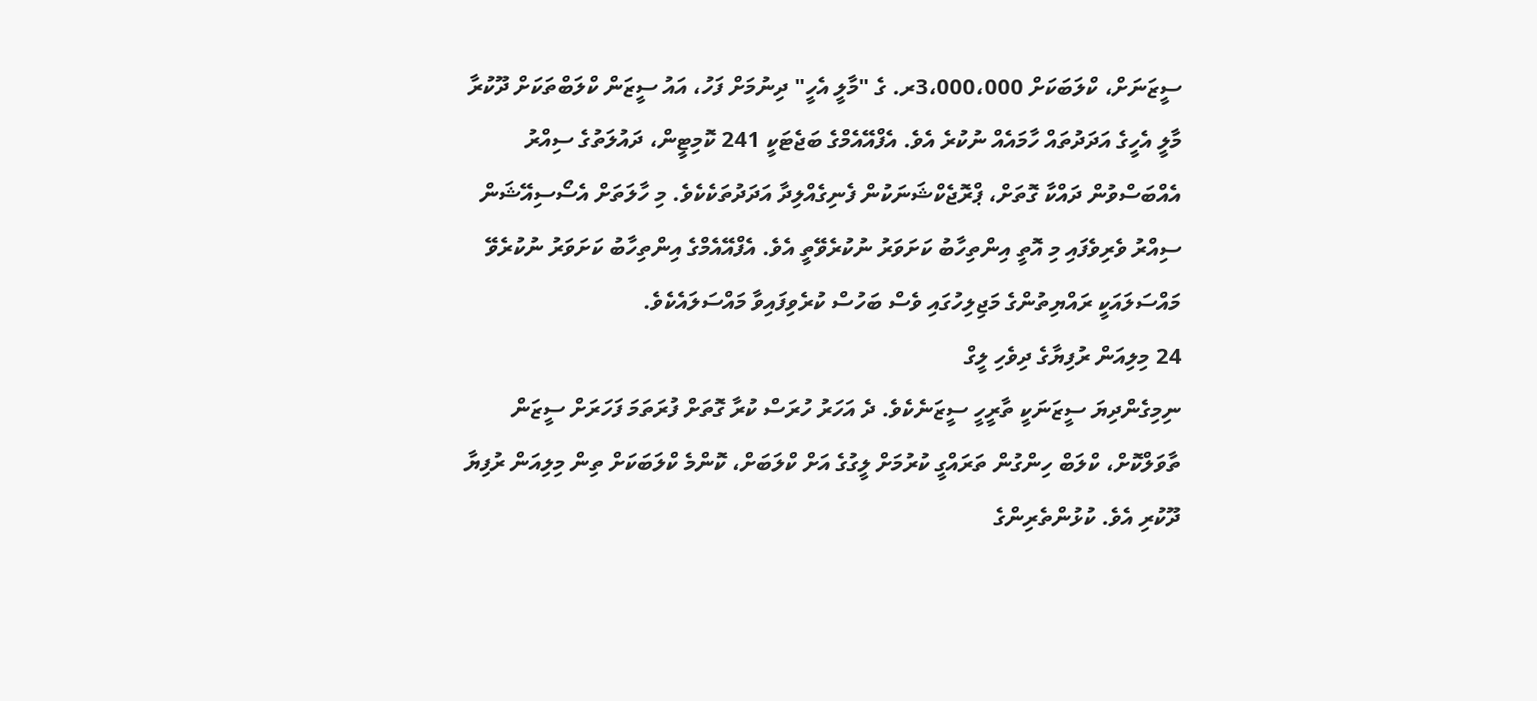ސީޒަނަށް، ކްލަބަކަށް 3،000،000ރ. ގެ "މާލީ އެހީ" ދިނުމަށް ފަހު، އައު ސީޒަން ކްލަބްތަކަށް ދޫކުރާ މާލީ އެހީގެ އަދަދުތައް ހާމައެއް ނުކުރެ އެވެ. އެފްއޭއެމްގެ ބަޖެޓަކީ 241 ކޮމިޓީން، ދައުލަތުގެ ސިއްރު އެއްބަސްވުން ދައްކާ ގޮތަށް، ޕްރޮޖެކްޝަނަކުން ފެނިގެއްލިދާ އަދަދުތަކެކެވެ. މި ހާލަތަށް އެސޯސިއޭޝަން ސިއްރު ވެރިވެފައި މި އޮތީ އިންތިހާބު ކަށަވަރު ނުކުރެވޭތީ އެވެ. އެފްއޭއެމްގެ އިންތިހާބު ކަށަވަރު ނުކުރެވޭ މައްސަލައަކީ ރައްޔިތުންގެ މަޖިލިހުގައި ވެސް ބަހުސް ކުރެވިފައިވާ މައްސަލައެކެވެ.
24 މިލިއަން ރުފިޔާގެ ދިވެހި ލީގް
ނިމިގެންދިޔަ ސީޒަނަކީ ތާރީހީ ސީޒަނެކެވެ. ދެ އަހަރު ހުރަސް ކުރާ ގޮތަށް ފުރަތަމަ ފަހަރަށް ސީޒަން ތާވަލްކޮށް، ކްލަބް ހިންގުން ތަރައްގީ ކުރުމަށް ލީގުގެ އަށް ކްލަބަށް، ކޮންމެ ކްލަބަކަށް ތިން މިލިއަން ރުފިޔާ ދޫކުރި އެވެ. ކުޅުންތެރިންގެ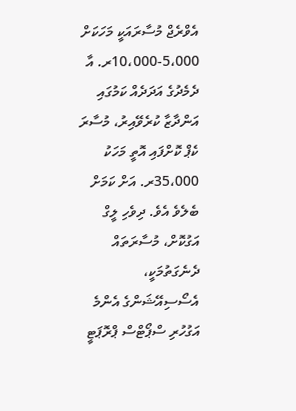އެވްރެޖް މުސާރައަކީ މަހަކަށް 5،000-10،000ރ. އާ ދެމެދުގެ އަދަދެއް ކަމުގައި އަންދާޒާ ކުރެވޭއިރު، މުސާރަ ކެޕް ކޮށްފައި އޮތީ މަހަކު 35،000ރ. އަށް ކަމަށް ބެލެވެ އެވެ. ދިވެހި ލީގް އަގުކޮށް، މުސާރަތައް ދެނެގަތުމަކީ، އެސޯސިއޭޝަންގެ އެންމެ އަގުހުރި ސްޕޯޓްސް ޕްރޮޕަޓީ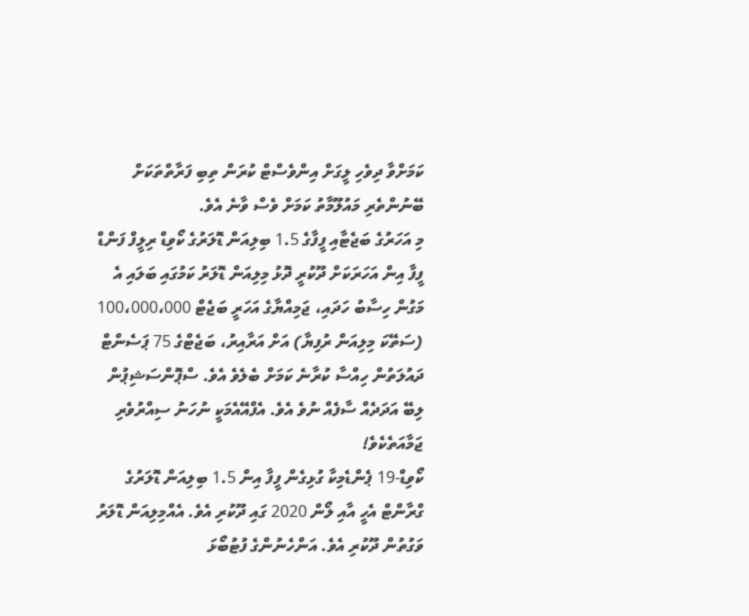ކަމަށްވާ ދިވެހި ލީގަށް އިންވެސްޓް ކުރަން ތިބި ފަރާތްތަކަށް ބޭނުންތެރި މައުލޫމާތު ކަމަށް ވެސް ވާނެ އެވެ.
މި އަހަރުގެ ބަޖެޓާއި ފީފާގެ 1.5 ބިލިއަން ޑޮލަރުގެ ކޯވިޑް ރިލީފް ފަންޑް
ފީފާ އިން އަހަރަކަށް ދޫކުރީ ދޮޅު މިލިއަން ޑޮލަރު ކަމުގައި ބަލައި އެ މަގުން ހިސާބު ހަދައި، ޖަމިއްޔާގެ އަހަރީ ބަޖެޓް 100،000،000 (ސަތޭކަ މިލިއަން ރުފިޔާ) އަށް އަރާއިރު، ބަޖެޓްގެ 75 ޕަސެންޓް ދައުލަތުން ހިއްސާ ކުރާނެ ކަމަށް ބެލެވެ އެވެ. ސްޕޮންސަޝިޕުން ލިބޭ އަދަދެއް ސާފެއް ނުވެ އެވެ. އެފްއޭއެމަކީ ނުހަނު ސިއްރުވެރި ޖަމާއަތެކެވެ!
ކޯވިޑް-19 ޕެންޑެމިކާ ގުޅިގެން ފީފާ އިން 1.5 ބިލިއަން ޑޮލަރުގެ ގްރާންޓް އެހީ އާއި ލޯން 2020 ގައި ދޫކުރި އެވެ. އެއްމިލިއަން ޑޮލަރު ވަގުތުން ދޫކުރި އެވެ. އަންހެނުންގެ ފުޓުބޯޅަ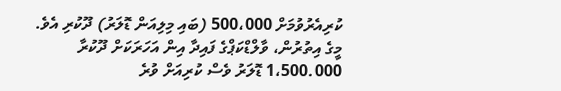ކުރިއެރުވުމަށް 500،000 (ބައި މިލިއަން ޑޮލަރު) ދޫކުރި އެވެ. މީގެ އިތުރުން، ވާލްޑްކަޕްގެ ފައިދާ އިން އަހަރަކަށް ދޫކުރާ 1،500.000 ޑޮލަރު ވެސް ކުރިއަށް ވުރެ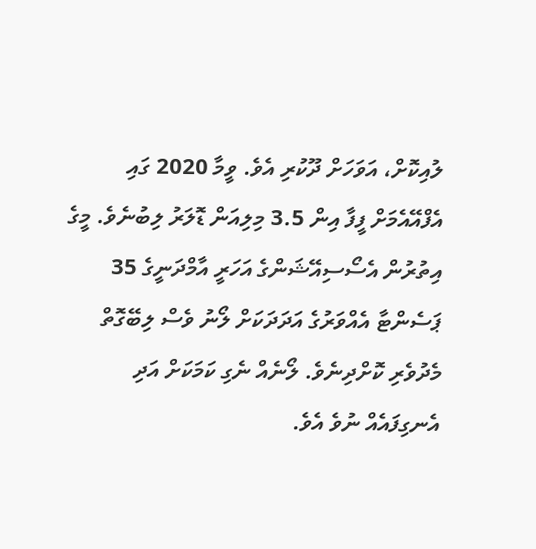ލުއިކޮށް، އަވަހަށް ދޫކުރި އެވެ. ވީމާ 2020 ގައި އެފްއޭއެމަށް ފީފާ އިން 3.5 މިލިއަން ޑޮލަރު ލިބުނެވެ. މީގެ އިތުރުން އެސޯސިއޭޝަންގެ އަހަރީ އާމްދަނީގެ 35 ޕަސެންޓާ އެއްވަރުގެ އަދަދަކަށް ލޯނު ވެސް ލިބޭގޮތް މެދުވެރި ކޮށްދިނެވެ. ލޯނެއް ނެގި ކަމަކަށް އަދި އެނގިފައެއް ނުވެ އެވެ.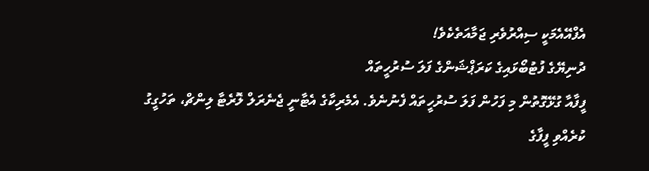އެފްއޭއެމަކީ ސިއްރުވެރި ޖަމާއަތެކެވެ!
ދުނިޔޭގެ ފުޓުބޯޅައިގެ ކަރަޕްޝަންގެ ފަލަ ސުރުހީތައް
ފީފާއާ ގުޅޭގޮތުން މި ފަހުން ފަލަ ސުރުހީތައް ފެނުނެވެ. އެމެރިކާގެ އެޓާނީ ޖެނެރަލް ލޮރެޓާ ލިންޗް، ތަހުގީގު ކުރެއްވި ފީފާގެ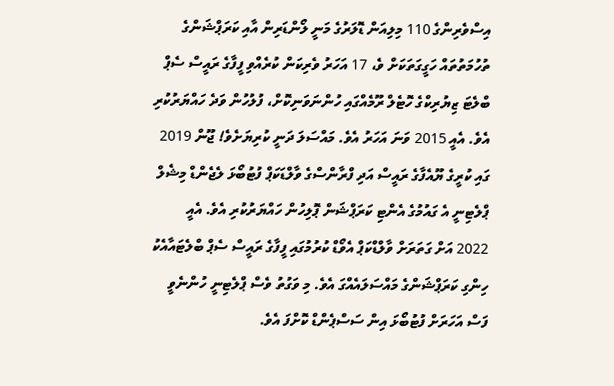އިސްވެރިންގެ 110 މިލިއަން ޑޮލަރުގެ މަނީ ލޯންޑަރިން އާއި ކަރަޕްޝަންގެ ތުހުމަތުތައް ހަގީގަތަކަށް ވެ، 17 އަހަރު ވެރިކަން ކުރެއްވި ފީފާގެ ރައީސް ސެޕް ބްލެޓަ ޒިޔުރިކްގެ ހޮޓެލް ރޫމެއްގައި ހުންނަވަނިކޮށް، ފުލުހުން ވަދެ ހައްޔަރުކުރި އެވެ. އެއީ 2015 ވަނަ އަހަރު އެވެ. މައްސަލަ ދަނީ ކުރިޔަށެވެ! ޖޫން 2019 ގައި ކުރީގެ ޔޫއެފާގެ ރައީސް އަދި ފްރާންސްގެ ވާލްޑަކަޕް ފުޓުބޯޅަ ލެޖެންޑް މިޝެލް ޕްލެޓިނީ އެ ގައުމުގެ އެންޓި ކަރަޕްޝަން ޕޮލިހުން ހައްޔަރުކުރި އެވެ. އެއީ 2022 އަށް ގަތަރަށް ވާލްޑްކަޕް އެވޯޑް ކުރުމުގައި ފީފާގެ ރައީސް ސެޕް ބްލެޓައާއެކު ހިންގި ކަރަޕްޝަންގެ މައްސަލައެއްގަ އެވެ. މި ވަގުތު ވެސް ޕްލެޓިނީ ހުންނެވީ ފަސް އަހަރަށް ފުޓުބޯޅަ އިން ސަސްޕެންޑް ކޮށްފަ އެވެ.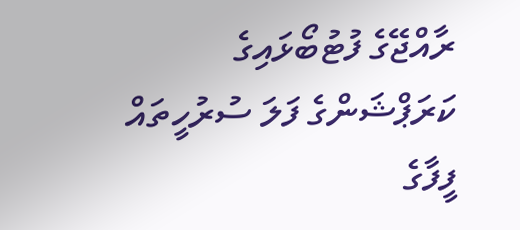ރާއްޖޭގެ ފުޓުބޯޅައިގެ ކަރަޕްޝަންގެ ފަލަ ސުރުހީތައް
ފީފާގެ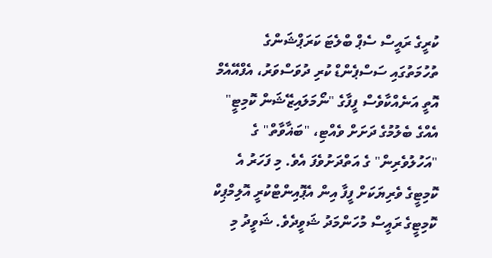ކުރީގެ ރައީސް ސެޕް ބްލެޓަ ކަރަޕްޝަންގެ ތުހުމަތުގައި ސަސްޕެންޑް ކުރި ދުވަސްވަރު، އެފްއޭއެމް އޮތީ އަނެއްކާވެސް ފީފާގެ "ނޯމަލައިޒޭޝަން ކޮމިޓީ" އެއްގެ ބެލުމުގެ ދަށަށް ވެއްޓި، "ބަޣާވާތް" ގެ "އަހުލުވެރިން" ގެ އަތްދަށުވެފަ އެވެ. މި ފަހަރު އެ ކޮމިޓީގެ ވެރިޔަކަށް ފީފާ އިން އެޕޮއިންޓްކުރީ އޮލިމްޕިކް ކޮމިޓީގެ ރައީސް މުހަންމަދު ޝަވީދެވެ. ޝަވީދު މި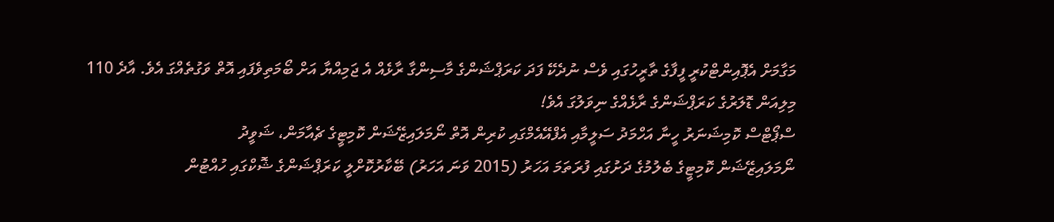މަގާމަށް އެޕޮއިންޓްކުރީ ފީފާގެ ތާރީހުގައި ވެސް ނުދެކޭ ފަދަ ކަރަޕްޝަންގެ މާސިންގާ ރާޅެއް އެ ޖަމިއްޔާ އަށް ބޯމަތިވެފައި އޮތް ވަގުތެއްގަ އެވެ. އާދެ 110 މިލިއަން ޑޮލަރުގެ ކަރަޕްޝަންގެ ރާޅެއްގެ ނިވަލުގަ އެވެ!
ސްޕޯޓްސް ކޮމިޝަނަރު ހީނާ އަހްމަދު ސަލީމާއި އެފްއޭއެމްގައި ކުރިން އޮތް ނޯމަލައިޒޭޝަން ކޮމިޓީގެ ޗެއާމަން، ޝަވީދު
ނޯމަލައިޒޭޝަން ކޮމިޓީގެ ބެލުމުގެ ދަށުގައި ފުރަތަމަ އަހަރު (2015 ވަނަ އަހަރު) ބޭކާރުކޮށްލީ ކަރަޕްޝަންގެ ޝޮކްގައި ހުއްޓުން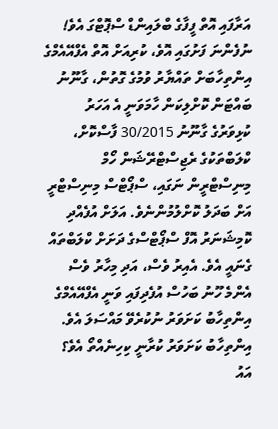އަރާފައި އޮތް ފީފާގެ ބްލައިންޑް ސްޕޮޓްގަ އެވެ! ނުފެންނަ ފަށުގައި އޮވެ، ކުރިއަށް އޮތް އެފްއޭއެމްގެ އިންތިހާބަށް ތައްޔާރު ވުމުގެ ގޮތުން، ގާނޫނު ބައްޓަން ކޮށްލިކަން ހާމަވަނީ އެ އަހަރު ކުޅިވަރުގެ ގާނޫނު 30/2015 ފާސްކޮށް، ކްލަބްތަކުގެ ރެޖިސްޓްރޭޝަން ހޯމް މިނިސްޓްރީން ނަގައި، ސްޕޯޓްސް މިނިސްޓްރީ އަށް ބަދަލު ކޮށްލުމުންނެވެ. އަލަށް އުފެއްދި ކޮމިޝަނަރު އޮފް ސްޕޯޓްސްގެ ދަށަށް ކްލަބްތައް ގެނައީ އެވެ. އެއިރު ވެސް، އަދި މިހާރު ވެސް އެންމެ ހޫނު ބަހުސް އުފެދިފައި ވަނީ އެފްއޭއެމްގެ އިންތިހާބު ކަށަވަރު ނުކުރެވޭ މައްސަލަ އެވެ. އިންތިހާބު ކަށަވަރު ކުރާނީ ކިހިނެއްތޯ އެވެ؟ އައު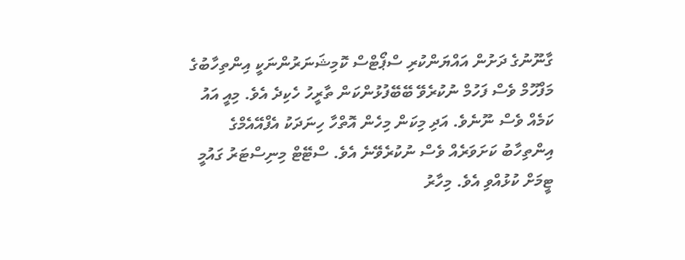ގާނޫނުގެ ދަށުން އައްޔަންކުރި ސްޕޯޓްސް ކޮމިޝަނަރުންނަކީ އިންތިހާބުގެ މަފްހޫމް ވެސް ފަހުމް ނުކުރެވޭ ބޭބޭފުޅުންކަން ތާރީހު ހެކިދެ އެވެ. މިއީ އައު ކަމެއް ވެސް ނޫނެވެ. އަދި މިކަން މިހެން އޮތްހާ ހިނަދަކު އެފްއޭއެމްގެ އިންތިހާބު ކަށަވަރެއް ވެސް ނުކުރެވޭނެ އެވެ. ސްޓޭޓް މިނިސްޓަރު ގައުމީ ޓީމަށް ކުޅުއްވި އެވެ. މިހާރު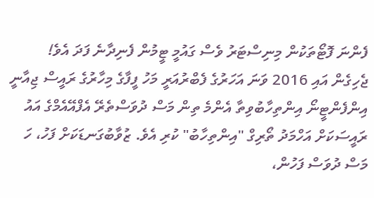ފެންނަ ފޮޓޯތަކުން މިނިސްޓަރު ވެސް ގައުމީ ޓީމުން ފެނިދާނެ ފަދަ އެވެ!
ޖެހިގެން އައި 2016 ވަނަ އަހަރުގެ ފެބްރުއަރީ މަހު ފީފާގެ މިހާރުގެ ރައީސް ޖިއާނީ އިންފެންޓީނޯ އިންތިހާބުވިތާ އެންމެ ތިން މަސް ދުވަސްތެރޭ އެފްއޭއެމްގެ އައު ރައީސަކަށް އަހްމަދު ތޯރިގް "އިންތިހާބު" ކުރި އެވެ. ޒުވާބުގަނޑަކަށް ފަހު، ހަ މަސް ދުވަސް ފަހުން،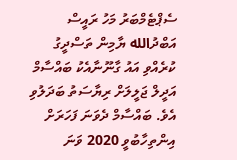ސެޕްޓެމްބަރު މަހު ރައީސް އަބްދުالله ޔާމިން ތަސްދީގު ކުރެއްވި އައު ގާނޫނާއެކު ބައްސާމް އަދީލް ޖަލީލަށް ރިޔާސަތު ބަދަލުވި އެވެ. ބައްސާމް ދެވަނަ ފަހަރަށް އިންތިހާބުވީ 2020 ވަނަ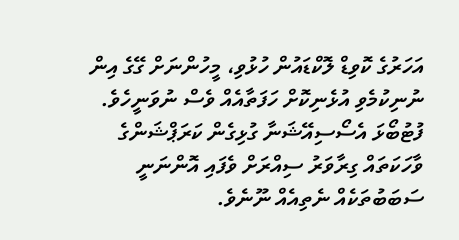އަހަރުގެ ކޮވިޑް ލޮކްޑައުން ހުޅުވި، މީހުންނަށް ގޭގެ އިން ނުނިކުމެވި އުޅެނިކޮށް ހަފަތާއެއް ވެސް ނުވަނީހެވެ.
ފުޓުބޯޅަ އެސޯސިއޭޝަނާ ގުޅިގެން ކަރަޕްޝަންގެ ވާހަކަތައް ގިރާވަރު ސިއްރަށް ވެފައި އޮންނަނީ ސަބަބުތަކެއް ނެތިއެއް ނޫނެވެ.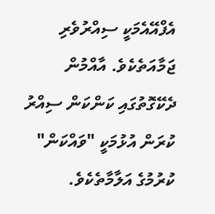އެފްއޭއެމަކީ ސިއްރުވެރި ޖަމާއަތެކެވެ. އާއްމުން ދެކޭގޮތުގައި ކަންކަން ސިއްރު ކުރަން އުޅުމަކީ "ވައްކަން" ކުރުމުގެ އަލާމާތެކެވެ.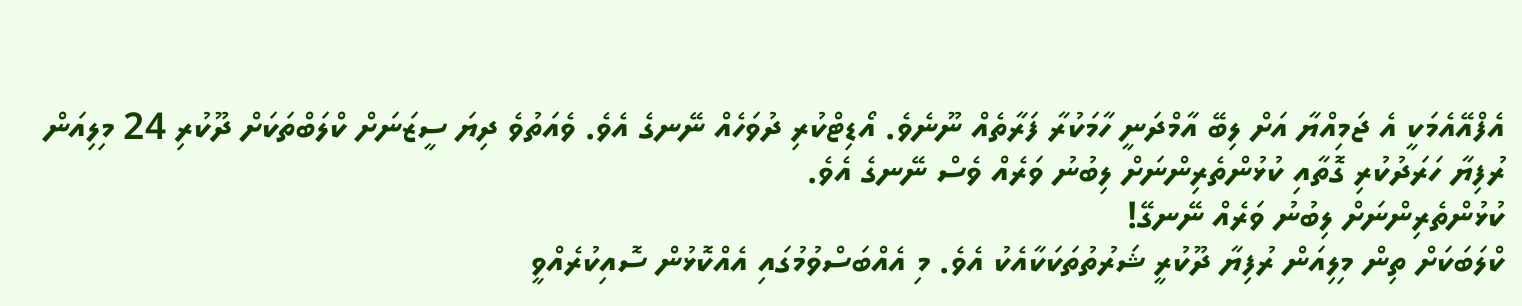އެފްއޭއެމަކީ އެ ޖަމިއްޔާ އަށް ލިބޭ އާމްދަނީ ހާމަކުރާ ފަރާތެއް ނޫނެވެ. އޯޑިޓްކުރި ދުވަހެއް ނޭނގެ އެވެ. ވެއަތުވެ ދިޔަ ސީޒަނަށް ކްލަބްތަކަށް ދޫކުރި 24 މިލިއަން ރުފިޔާ ހަރަދުކުރި ގޮތާއި ކުޅުންތެރިންނަށް ލިބުނު ވަރެއް ވެސް ނޭނގެ އެވެ.
ކުޅުންތެރިންނަށް ލިބުނު ވަރެއް ނޭނގޭ!
ކްލަބަކަށް ތިން މިލިއަން ރުފިޔާ ދޫކުރީ ޝަރުތުތަކަކާއެކު އެވެ. މި އެއްބަސްވުމުގައި އެއްކޮޅުން ސޮއިކުރެއްވީ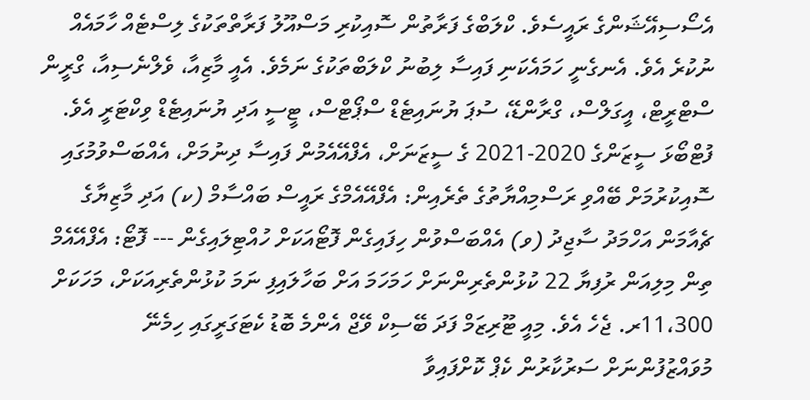އެސޯސިއޭޝަންގެ ރައީސެވެ. ކްލަބްގެ ފަރާތުން ސޮއިކުރި މަސްއޫލު ފަރާތްތަކުގެ ލިސްޓެއް ހާމައެއް ނުކުރެ އެވެ. އެނގެނީ ހަމައެކަނި ފައިސާ ލިބުނު ކްލަބްތަކުގެ ނަމެވެ. އެއީ މާޒިއާ، ވެލްނެސިއާ، ގްރީން ސްޓްރީޓް، އީގަލްސް، ގްރާންޑޭ، ސުޕަ ޔުނައިޓެޑް ސްޕޯޓްސް، ޓީސީ އަދި ޔުނައިޓެޑް ވިކްޓަރީ އެވެ.
ފުޓްބޯޅަ ސީޒަންގެ 2020-2021 ގެ ސީޒަނަށް، އެފްއޭއެމުން ފައިސާ ދިނުމަށް، އެއްބަސްވުމުގައި ސޮއިކުރުމަށް ބޭއްވި ރަސްމިއްޔާތުގެ ތެރެއިން: އެފްއޭއެމްގެ ރައީސް ބައްސާމް (ކ) އަދި މާޒިޔާގެ ޗެއާމަން އަހްމަދު ސާޖިދު (ވ) އެއްބަސްވުން ހިފައިގެން ފޮޓޯއަކަށް ހުއްޓިލައިގެން --- ފޮޓޯ: އެފްއޭއެމް
ތިން މިލިއަން ރުފިޔާ 22 ކުޅުންތެރިންނަށް ހަމަހަމަ އަށް ބަހާލައިފި ނަމަ ކުޅުންތެރިއަކަށް، މަހަކަށް 11،300ރ. ޖެހެ އެވެ. މިއީ ޓޫރިޒަމް ފަދަ ބޭސިކް ވޭޖް އެންމެ ބޮޑު ކެޓަގަރީގައި ހިމެނޭ މުވައްޒުފުންނަށް ސަރުކާރުން ކެޕް ކޮށްފައިވާ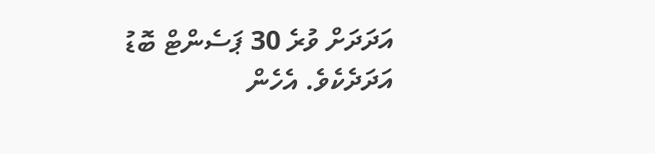އަދަދަށް ވުރެ 30 ޕަސެންޓް ބޮޑު އަދަދެކެވެ. އެހެން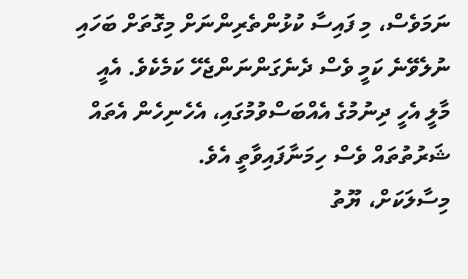ނަމަވެސް، މި ފައިސާ ކުޅުންތެރިންނަށް މިގޮތަށް ބަހައި ނުލެވޭނެ ކަމީ ވެސް ދެނެގަންނަންޖެހޭ ކަމެކެވެ. އެއީ މާލީ އެހީ ދިނުމުގެ އެއްބަސްވުމުގައި، އެހެނިހެން އެތައް ޝަރުތުތައް ވެސް ހިމަނާފައިވާތީ އެވެ.
މިސާލަކަށް، ޔޫތު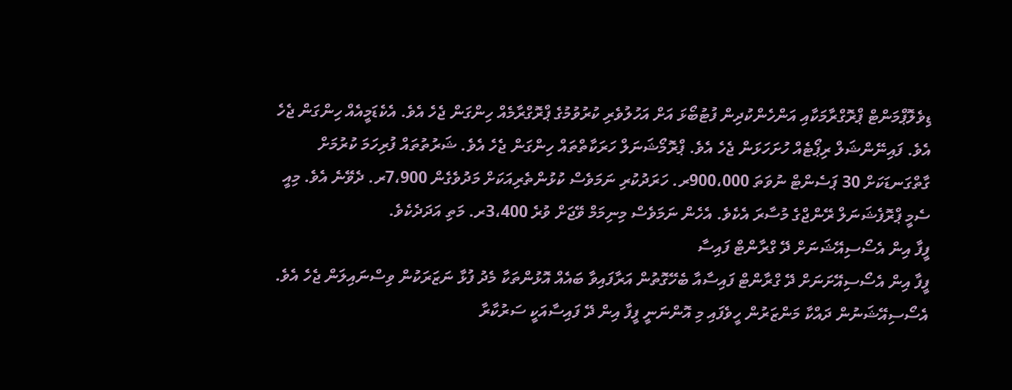ޑިވެލޮޕްމަންޓް ޕްރޮގްރާމަކާއި އަންހެންކުދިން ފުޓުބޯޅަ އަށް އަހުލުވެރި ކުރުވުމުގެ ޕްރޮގްރާމެއް ހިންގަން ޖެހެ އެވެ. އެކެޑަމީއެއް ހިންގަން ޖެހެ އެވެ. ފައިނޭންޝަލް ރިޕޯޓެއް ހުށަހަޅަން ޖެހެ އެވެ. ޕްރޮމޯޝަނަލް ހަރަކާތްތައް ހިންގަން ޖެހެ އެވެ. ޝަރުތުތައް ފުރިހަމަ ކުރުމަށް ގާތްގަނޑަކަށް 30 ޕަސެންޓް ނުވަތަ 900،000ރ. ހަރަދުކުރި ނަމަވެސް ކުޅުންތެރިއަކަށް މަދުވެގެން 7،900ރ. ދެވޭނެ އެވެ. މިއީ ސެމީ ޕްރޮފެޝަނަލް ރޭންޖްގެ މުސާރަ އެކެވެ. އެހެން ނަމަވެސް މިނިމަމް ވޭޖަށް ވުރެ 3،400ރ. މަތި އަދަދެކެވެ.
ފީފާ އިން އެސޯސިއޭޝަނަށް ދޭ ގްރާންޓް ފައިސާ
ފީފާ އިން އެސޯސިއޭށަނަށް ދޭ ގްރާންޓް ފައިސާއާ ބެހޭގޮތުން އަރާފައިވާ ބައެއް އޮޅުންތަކާ މެދު ފުޅާ ނަޒަރަކުން ވިސްނައިލަން ޖެހެ އެވެ. އެސޯސިއޭޝަނުން ދައްކާ މަންޒަރުން ހީވެފައި މި އޮންނަނީ ފީފާ އިން ދޭ ފައިސާއަކީ ސަރުކާރާ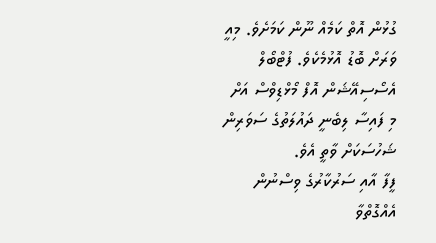ގުޅުން އޮތް ކަމެއް ނޫން ކަމަށެވެ. މިއީ ވަރަށް ބޮޑު އޮޅުމެކެވެ. ފުޓްބޯލް އެސޯސިއޭޝަން އޮފް މޯޅްޑިވްސް އަށް މި ފައިސާ ލިބެނީ ދައުލަތުގެ ސަވަރިން ޝަހުސަކަށް ވާތީ އެވެ.
ފީފާ އާއި ސަރުކާރުގެ ވިސްނުން އެއްގޮތްވާ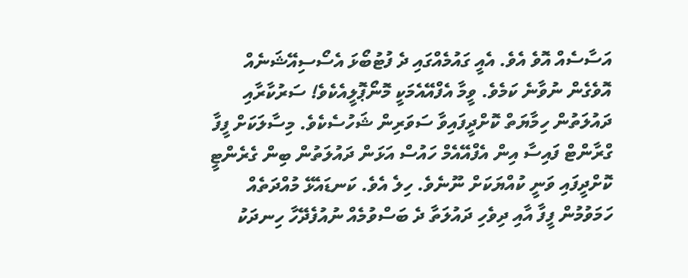އަސާސެއް އޮވެ އެވެ. އެއީ ގައުމެއްގައި ދެ ފުޓުބޯޅަ އެސޯސިއޭޝަނެއް އޮވެގެން ނުވާނެ ކަމެވެ. ވީމާ އެފްއޭއެމަކީ މޮނޯޕޮލީއެކެވެ! ސަރުކާރާއި ދައުލަތުން ހިމާޔަތް ކޮށްދީފައިވާ ސަވަރިން ޝަހުސެކެވެ. މިސާލަކަށް ފީފާ ގްރާންޓް ފައިސާ އިން އެފްއޭއެމް ހައުސް އަޅަން ދައުލަތުން ބިން ގެރެންޓީ ކޮށްދީފައި ވަނީ ކުއްޔަކަށް ނޫނެވެ. ހިލެ އެވެ. ކަނޑައެޅޭ މުއްދަތެއް ހަމަވުމުން ފީފާ އާއި ދިވެހި ދައުލަތާ ދެ ބަސްވުމެއް ނުއުފެދޭހާ ހިނދަކު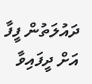ދައުލަތުން ފީފާ އަށް ދީފައިވާ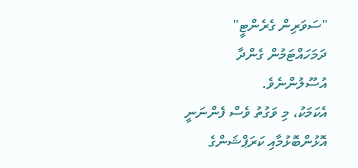"ސަވަރިން ގެރެންޓީ" ދަމަހައްޓަމުން ގެންދާ އުސޫލުންނެވެ.
އެކަމަކު، މި ވަގުތު ވެސް ފެންނަނީ އޮޅުންބޮޅުމާއި ކަރަޕްޝަންގެ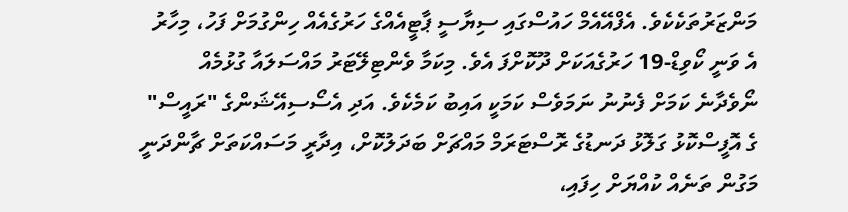މަންޒަރުތަކެކެވެ. އެފްއޭއެމް ހައުސްގައި ސިޔާސީ ޕާޓީއެއްގެ ހަރުގެއެއް ހިންގުމަށް ފަހު، މިހާރު އެ ވަނީ ކޯވިޑް-19 ހަރުގެއަކަށް ދޫކޮށްފަ އެވެ. މިކަމާ ވެންޓިލޭޓަރު މައްސަލައާ ގުޅުމެއް ނޯވެދާނެ ކަމަށް ފެނުނު ނަމަވެސް ކަމަކީ އައިބު ކަމެކެވެ. އަދި އެސޯސިއޭޝަންގެ "ރައީސް" ގެ އޮފީސްކޮޅު ގަލޮޅު ދަނޑުގެ ރޮސްޓަރަމް މައްޗަށް ބަދަލުކޮށް، އިދާރީ މަސައްކަތަށް ޗާންދަނީ މަގުން ތަނެއް ކުއްޔަށް ހިފައި،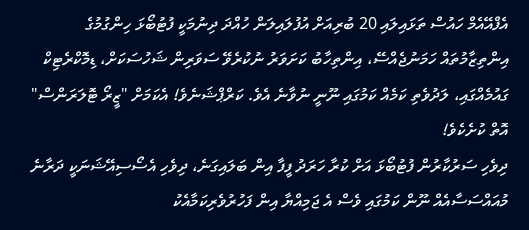އެފްއޭއެމް ހައުސް ތަޅައިލައި 20 ބުރިއަށް އުފުލައިލަން ހުއްދަ ދިނުމަކީ ފުޓުބޯޅަ ހިންގުމުގެ އިންތިޒާމުތައް ހަމަނުޖެއްސޭ، އިންތިހާބު ކަށަވަރު ނުކުރެވޭ ސަވަރިން ޝަހުސަކަށް، ޑިމޮކްރެޓިކް ގައުމެއްގައި، ލަދުވެތި ކަމެއް ކަމުގައި ނޫނީ ނުވާނެ އެވެ. ކަރްޕްޝަނެވެ! އެކަމަށް "ޒީރޯ ޓޮލަރަންސް" އޮތް ކުށެކެވެ!
ދިވެހި ސަރުކާރުން ފުޓުބޯޅަ އަށް ކުރާ ހަރަދު ފީފާ އިން ބަލައިގަނެ، ދިވެހި އެސޯސިއޭޝަނަކީ ދަރާނެ މުއައްސަސާއެއް ނޫން ކަމުގައި ވެސް އެ ޖަމިއްޔާ އިން ފަހުރުވެރިކަމާއެކު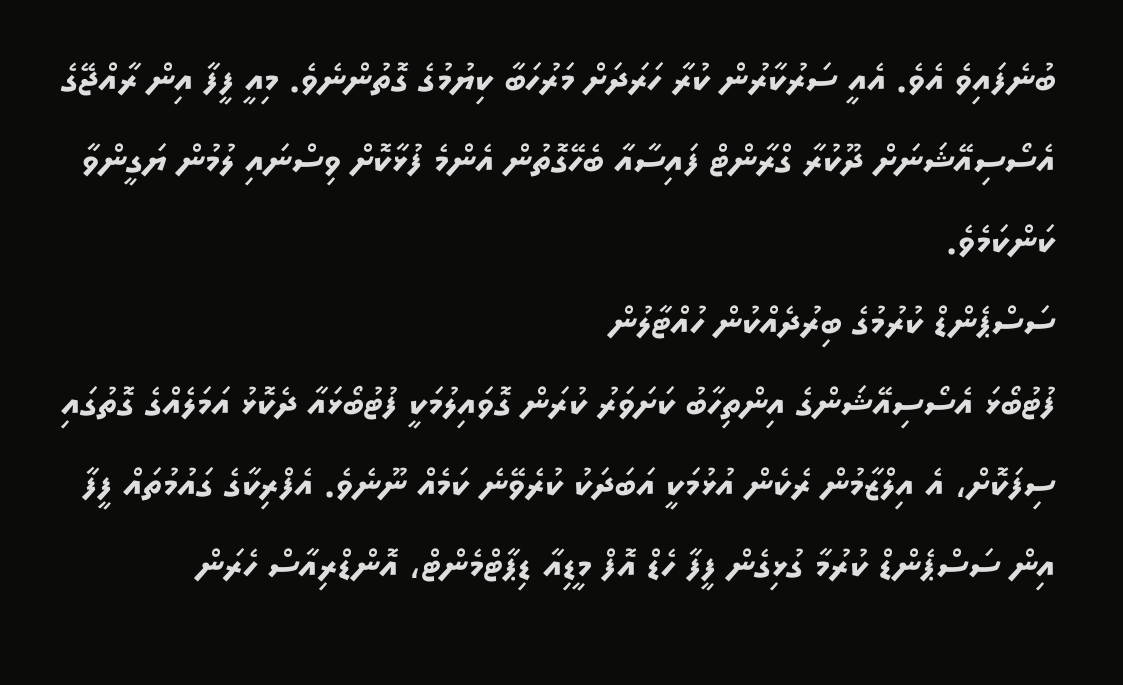ބުނެފައިވެ އެވެ. އެއީ ސަރުކާރުން ކުރާ ހަރަދަށް މަރުހަބާ ކިޔުމުގެ ގޮތުންނެވެ. މިއީ ފީފާ އިން ރާއްޖޭގެ އެސޯސިއޭޝަނަށް ދޫކުރާ ގްރާންޓް ފައިސާއާ ބެހޭގޮތުން އެންމެ ފުޅާކޮށް ވިސްނައި ލުމުން ޔަގީންވާ ކަންކަމެވެ.
ސަސްޕެންޑް ކުރުމުގެ ބިރުދެއްކުން ހުއްޓާލުން
ފުޓުބޯޅަ އެސޯސިއޭޝަންގެ އިންތިހާބު ކަށަވަރު ކުރަން ގޮވައިލުމަކީ ފުޓުބޯޅައާ ދެކޮޅު އަމަލެއްގެ ގޮތުގައި ސިފަކޮށް، އެ އިލްޒާމުން ރެކެން އުޅުމަކީ އަބަދަކު ކުރެވޭނެ ކަމެއް ނޫނެވެ. އެފްރިކާގެ ގައުމުތައް ފީފާ އިން ސަސްޕެންޑް ކުރުމާ ގުޅިގެން ފީފާ ހެޑް އޮފް މީޑިއާ ޑިޕާޓްމެންޓް، އޮންޑްރިއާސް ހެރަން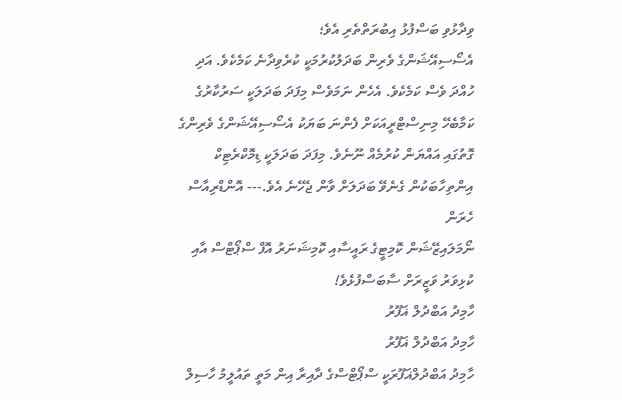ވިދާޅުވި ބަސްފުޅު އިބުރަތްތެރި އެވެ؛
އެސޯސިއޭޝަންގެ ވެރިން ބަދަލުކުރުމަކީ ކުރެވިދާނެ ކަމެކެވެ. އަދި ހުއްދަ ވެސް ކަމެކެވެ. އެހެން ނަމަވެސް މިފަދަ ބަދަލަކީ ސަރުކާރުގެ ކަމާބެހޭ މިނިސްޓްރީއަކަށް ފެންނަ ބަޔަކު އެސޯސިއޭޝަންގެ ވެރިންގެ ގޮތުގައި އައްޔަން ކުރުމެއް ނޫނެވެ. މިފަދަ ބަދަލަކީ ޑިމޮކްރެޓިކް އިންތިހާބަކުން ގެނެވޭ ބަދަލަށް ވާން ޖެހޭނެ އެވެ.--- އޮންޑްރިއާސް ހެރަން
ނޯމަލައިޒޭޝަން ކޮމިޓީގެ ރައީސާއި ކޮމިޝަނަރު އޮފް ސްޕޯޓްސް އާއި ކުޅިވަރު ވަޒީރަށް ސާބަސްފުޅެވެ!
ހާމިދު އަބްދުލް ޣަފޫރު
ހާމިދު އަބްދުލް ޣަފޫރު
ހާމިދު އަބްދުލްޣަފޫރަކީ ސްޕޯޓްސްގެ ދާއިރާ އިން މަތީ ތައުލީމު ހާސިލް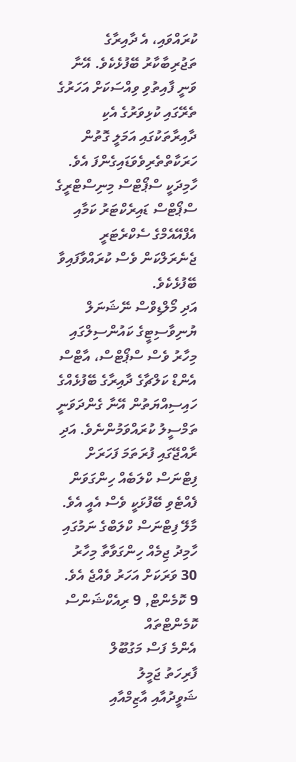ކުރައްވައި، އެ ދާއިރާގެ ތަޖުރިބާކާރު ބޭފުޅެކެވެ. އޭނާ ވަނީ ފާއިތުވި ވިއްސަކަށް އަހަރުގެ ތެރޭގައި ކުޅިވަރުގެ އެކި ދާއިރާތަކުގައި އަމަލީ ގޮތުން ހަރަކާތްތެރިވެވަޑައިގެންފަ އެވެ. ހާމިދަކީ ސްޕޯޓްސް މިނިސްޓްރީގެ ސްޕޯޓްސް ޑައިރެކްޓަރު ކަމާއި އެފްއޭއެމްގެ ސެކްރެޓަރީ ޖެނެރަލްކަން ވެސް ކުރައްވާފައިވާ ބޭފުޅެކެވެ.
އަދި މޯލްޑިވްސް ނޭޝަނަލް ޔުނިވާސިޓީގެ ކައުންސިލްގައި މިހާރު ވެސް ސްޕޯޓްސް، އާޓްސް އެންޑް ކަލްޗާގެ ދާއިރާގެ ބޭފުޅެއްގެ ހައިސިއްޔަތުން އޭނާ ގެންދަވަނީ ތަމްސީލު ކުރައްވަމުންނެވެ. އަދި ރާއްޖޭގައި ފުރަތަމަ ފަހަރަށް ފިޓްނަސް ކްލަބެއް ހިންގަވަން ފެއްޓެވި ބޭފުޅަކީ ވެސް އެއީ އެވެ. މާލޭ ފިޓްނަސް ކްލަބްގެ ނަމުގައި ހާމިދު ޖިމެއް ހިންގަވާތާ މިހާރު 30 ވަރަކަށް އަހަރު ވެއްޖެ އެވެ.
9 ކޮމެންޓް, 9 ރިއެކްޝަންސް
ކޮމެންޓްތައް
އެންމެ ފަސް މަގުބޫލް
ފާރިހަތު ޖަމީލު
ޝަވީދުއާއި އާޒިމްއާއި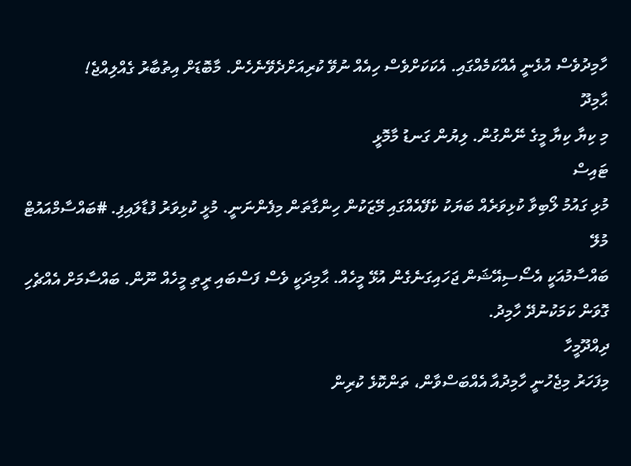ހާމިދުވެސް އުޅެނީ އެއްކަމެއްގައި. އެކަކަށްވެސް ހިއެއް ނުވޭ ކުރިއަށްދެވޭނެހެން. މާބޮޑަށް އިތުބާރު ގެއްލިއްޖެ!
ޙާމިދޫ
މި ކިޔާ ކިޔާ މީގެ ނޭންގުން. ލިޔުން ގަނޑު މާމޮޅީ
ޓައިސް
މުޅި ގައުމު ލޯބިވާ ކުޅިވަރެއް ބަޔަކު ކެފޭއެއްގައި މޭޒަކުން ހިންގާތަން މިފެންނަނީ. މުޅީ ކުޅިވަރު ފުޑާލައިފި. #ބައްސާމްއައުޓް
މުލޭ
ބައްސާމުއަކީ އެސޯސިއޭޝަން ޖަހައިގަނެގެން އުޅޭ މީހެއް. ޙާމިދަކީ ވެސް ފަސްބައި ރީތި މީހެއް ނޫން. ބައްސާމަށް އެއްޗެހި ގޮވަން ކަމަކުނުދޭ ހާމިދު.
ދިއްދޫމީހާ
މިފަހަރު މިޖެހުނީ ހާމިދުއާ އެއްބަސްވާން، ތަންކޮޅެ ކުރިން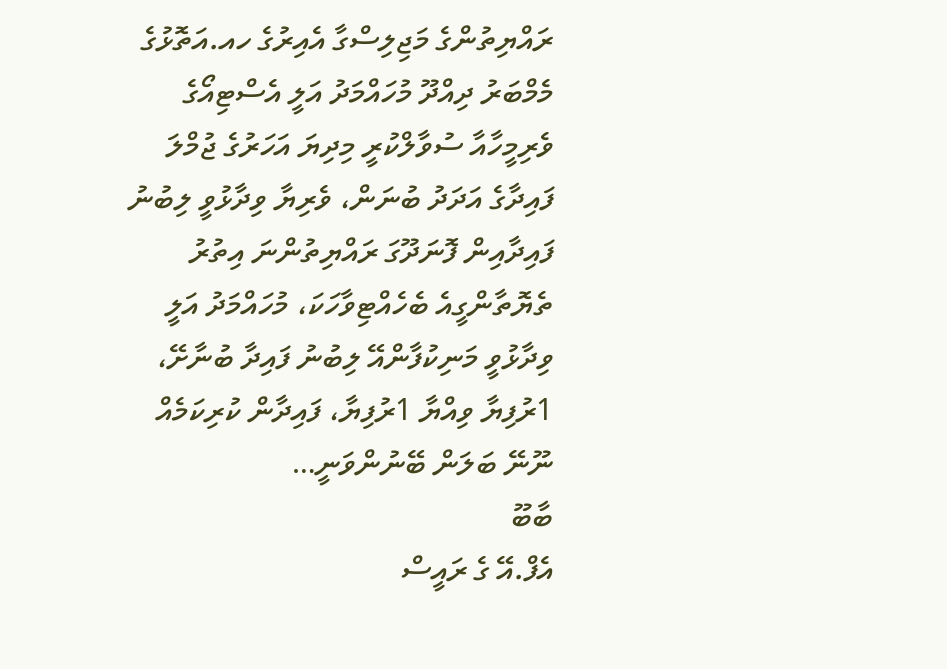ރައްޔިތުންގެ މަޖިލިސްގާ އެއިރުގެ ހއ.އަތޮޅުގެ މެމްބަރު ދިއްދޫ މުހައްމަދު އަލީ އެސްޓިއޯގެ ވެރިމީހާއާ ސުވާލްކުރީ މިދިޔަ އަހަރުގެ ޖުމްލަ ފައިދާގެ އަދަދު ބުނަން، ވެރިޔާ ވިދާޅުވީ ލިބުނު ފައިދާއިން ފޮނަދޫގަ ރައްޔިތުންނަ އިތުރު ތެޔޮތާންގީއެ ބެހެއްޓިވާހަކަ، މުހައްމަދު އަލީ ވިދާޅުވީ މަނިކުފާންއޭ ލިބުނު ފައިދާ ބުނާށޭ، 1ރުފިޔާ ވިއްޔާ 1ރުފިޔާ، ފައިދާން ކުރިކަމެއް ނޫނޭ ބަލަން ބޭނުންވަނީ…
ބާބޫ
އެފް.އޭ ގެ ރައީސް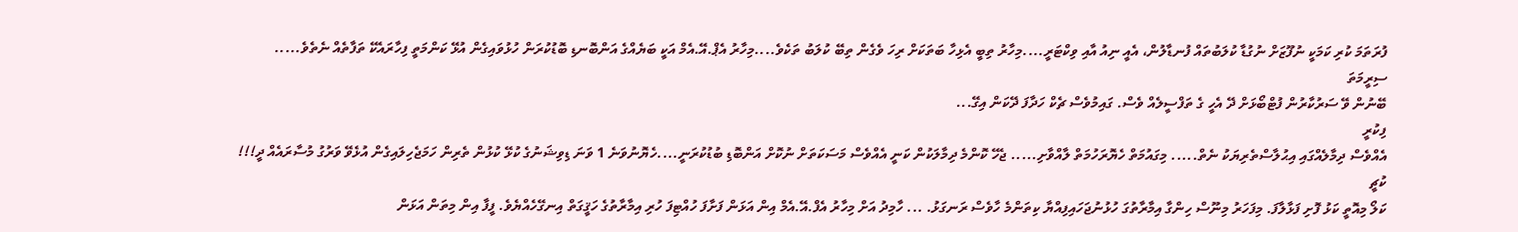ފުރަތަމަ ކުރި ކަމަކީ ނުފޫޒަށް ނުގުޑާ ކުލަބުތައް ފުނޑާލުން، އެއީ ނިއު އާއި ވިކްޓަރީ....މިހާރު ތިބީ އެޅިހާ ބަތަކަށް ރިހަ ވެގެން ތިބޭ ކުލަބު ތަކެވެ....މިހާރު އެޕް.އޭ.އެމް އަކީ ބަޔެއްގެ އަންބޮނޑި ބޮޑުކުރަން ހުޅުވައިގެން އުޅޭ ކަންމަތީ ފިހާރައެކޭ ތަފާތެއް ނެތެވެ.....
ސިރީމަތަ
ބޭނުން ވޭ ސަރުކާރުން ފުޓްބޯޅަށް ދޭ އެހީ ގެ ތަފްސީލެއް ވެސް. ގައިމުވެސް ޗެކް ހަދާފަ ދޭކަން އިގޭ...
ފިކުރީ
އެއްވެސް ދިމާލެއްގައި އިޙުލާސްތެރިޔަކު ނެތް..... މިގައުމަތް ހެޔޮރަހުމަތް ލާއްވާށި..... ޖެހޭ ކޮންމެ ދިމާލަކުން ކަނީ އެއްވެސް މަސަކަތަށް ނުކޮށް އަންބޮޑި ބުޑުކުރަނީ....ހެޔޮނުވަނެ 1 ވަނަ ޑިވިޝަނުގެ ކުޅޭ ކުޅުން ތެރިން ހަމަޖެހިލައިގެން އުޅެވޭ ވަރުގު މުސާރައެއް ދީ!!!
ކުޗީ
ކަލޯ މިއޮތީ ކަޅު ފޮށި ފަޅާލާފަ. މިފަހަރު މިނޫސް ހިންގާ އިމާރާތުގަ ހުޅުނުޖަހައިފިއްޔާ ކިތަންމެ ހާވެސް ރަނގަޅު. ... ހާމިދު އަށް މިހާރު އެފް.އޭ.އެމް އިން އަޅަން ފަށާފަ ހުއްޓިފަ ހުރި އިމާރާތުގެ ހަޤީގަތް އިނގޭހެއްޔެވެ. ފީފާ އިން މިތަން އަޅަން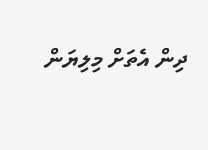ދިން އެތަށް މިލިޔަން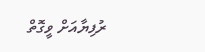ރުފިޔާއަށް ވީގޮތް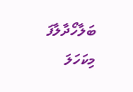ބަލާހޯދާލާފަ މިކަހަލަ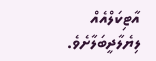އާޓިކަލްއެއް ލިޔެލާދީބަލާށެވެ.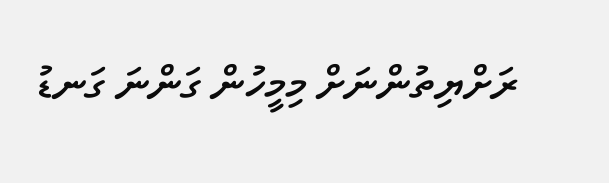ރަށްޔިތުންނަށް މިމީހުން ގަންނަ ގަނޑު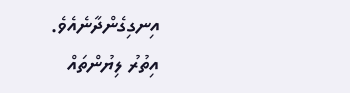އިނގިގެންދާނެއެވެ.
އިތުރު ލިޔުންތައް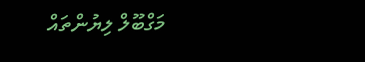މަގްބޫލް ލިޔުންތައް